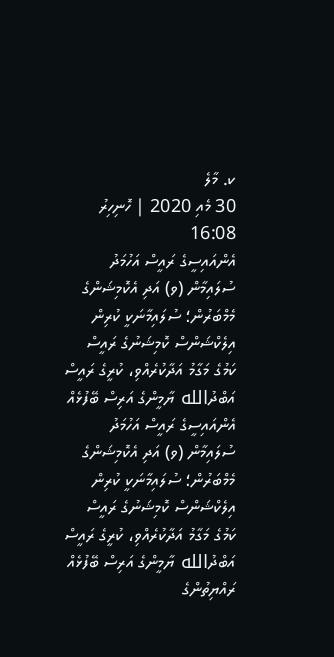ކ. މާލެ
30 މެއި 2020 | ހޮނިހިރު 16:08
އެންއައިސީގެ ރައީސް އަހުމަދު ސުލައިމާން (ވ) އަދި އެކޮމިޝަންގެ މެމްބަރުން؛ ސުލައިމާނަކީ ކުރިން އިލެކްޝަންސް ކޮމިޝަނުގެ ރައީސް ކަމުގެ މަގާމު އަދާކުރެއްވި، ކުރީގެ ރައީސް އަބްދުالله ޔާމީންގެ އަރިސް ބޭފުޅެއް
އެންއައިސީގެ ރައީސް އަހުމަދު ސުލައިމާން (ވ) އަދި އެކޮމިޝަންގެ މެމްބަރުން؛ ސުލައިމާނަކީ ކުރިން އިލެކްޝަންސް ކޮމިޝަނުގެ ރައީސް ކަމުގެ މަގާމު އަދާކުރެއްވި، ކުރީގެ ރައީސް އަބްދުالله ޔާމީންގެ އަރިސް ބޭފުޅެއް
ރައްޔިތުންގެ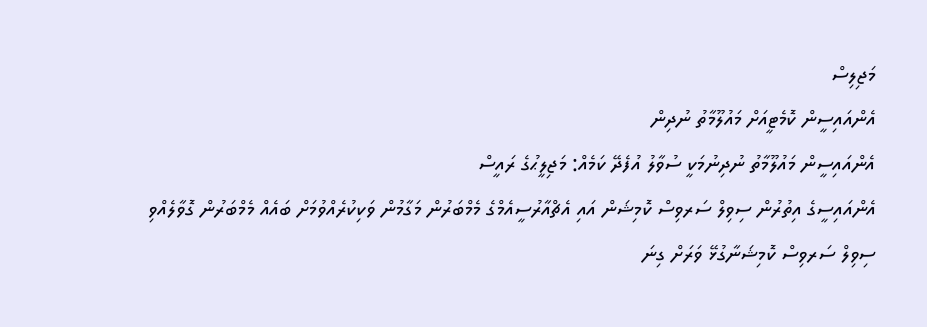މަޖިލިސް
އެންއައިސީން ކޮމެޓީއަށް މައުލޫމާތު ނުދިން
އެންއައިސީން މައުލޫމާތު ނުދިނުމަކީ ސުވާލު އުފެދޭ ކަމެއް: މަޖިލީޙުގެ ރައީސް
އެންއައިސީގެ އިތުރުން ސިވިލް ސަރވިސް ކޮމިޝަން އައި އެޗްއާރުސީއެމްގެ މެމްބަރުން މަގާމުން ވަކިކުރެއްވުމަށް ބައެއް މެމްބަރުން ގޮވާލެއްވި
ސިވިލް ސަރވިސް ކޮމިޝަނާގުޅޭ ވަރަށް ގިނަ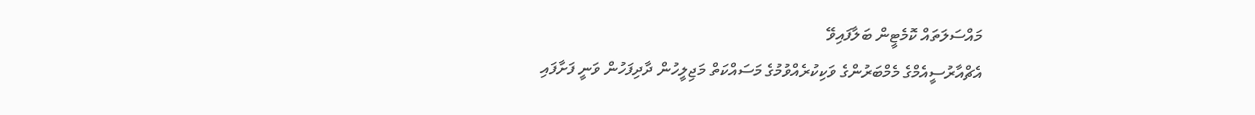މައްސަލަތައް ކޮމެޓީން ބަލާފައިވޭ
އެޗްއާރުސީއެމްގެ މެމްބަރުންގެ ވަކިކުރެއްވުމުގެ މަސައްކަތް މަޖިލީހުން ދާދިފަހުން ވަނީ ފަށާފައި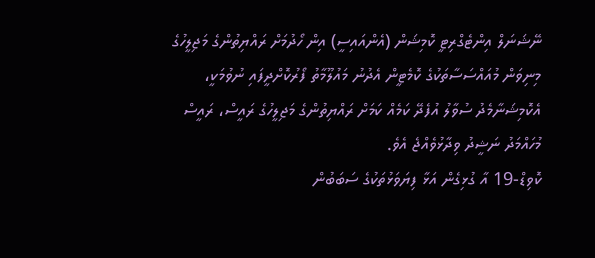ނޭޝަނަލް އިންޓެގްރިޓީ ކޮމިޝަން (އެންއައިސީ) އިން ހޯދުމަށް ރައްޔިތުންގެ މަޖިލީހުގެ މިނިވަން މުއައްސަސާތަކުގެ ކޮމެޓީން އެދުނު މައުލޫމާތު ފޯރުކޮށްދީފައި ނުވުމަކީ، އެކޮމިޝަނާމެދު ސުވާލު އުފެދޭ ކަމެއް ކަމަށް ރައްޔިތުންގެ މަޖިލީހުގެ ރައީސް، ރައީސް މުހައްމަދު ނަޝީދު ވިދާޅުވެއްޖެ އެވެ.
ކޮވިޑް-19 އާ ގުޅިގެން އަޅާ ފިޔަވަޅުތަކުގެ ސަބަބުން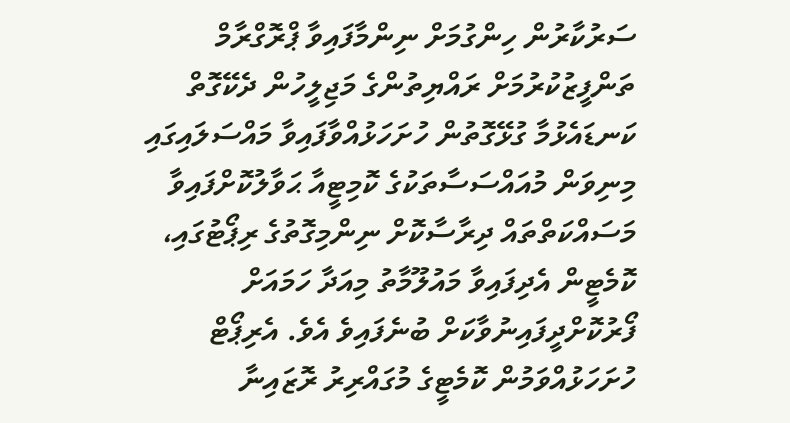ސަރުކާރުން ހިންގުމަށް ނިންމާފައިވާ ޕްރޮގްރާމް ތަންފީޒުކުރުމަށް ރައްޔިތުންގެ މަޖިލީހުން ދެކޭގޮތް ކަނޑައެޅުމާ ގުޅޭގޮތުން ހުށަހަޅުއްވާފައިވާ މައްސަލައިގައި މިނިވަން މުއައްސަސާތަކުގެ ކޮމިޓީއާ ޙަވާލުކޮށްފައިވާ މަސައްކަތްތައް ދިރާސާކޮށް ނިންމިގޮތުގެ ރިޕޯޓުގައި، ކޮމެޓީން އެދިފައިވާ މައުލޫމާތު މިއަދާ ހަމައަށް ފޯރުކޮށްދީފައިނުވާކަށް ބުނެފައިވެ އެވެ. އެރިޕޯޓް ހުށަހަޅުއްވަމުން ކޮމެޓީގެ މުގައްރިރު ރޮޒައިނާ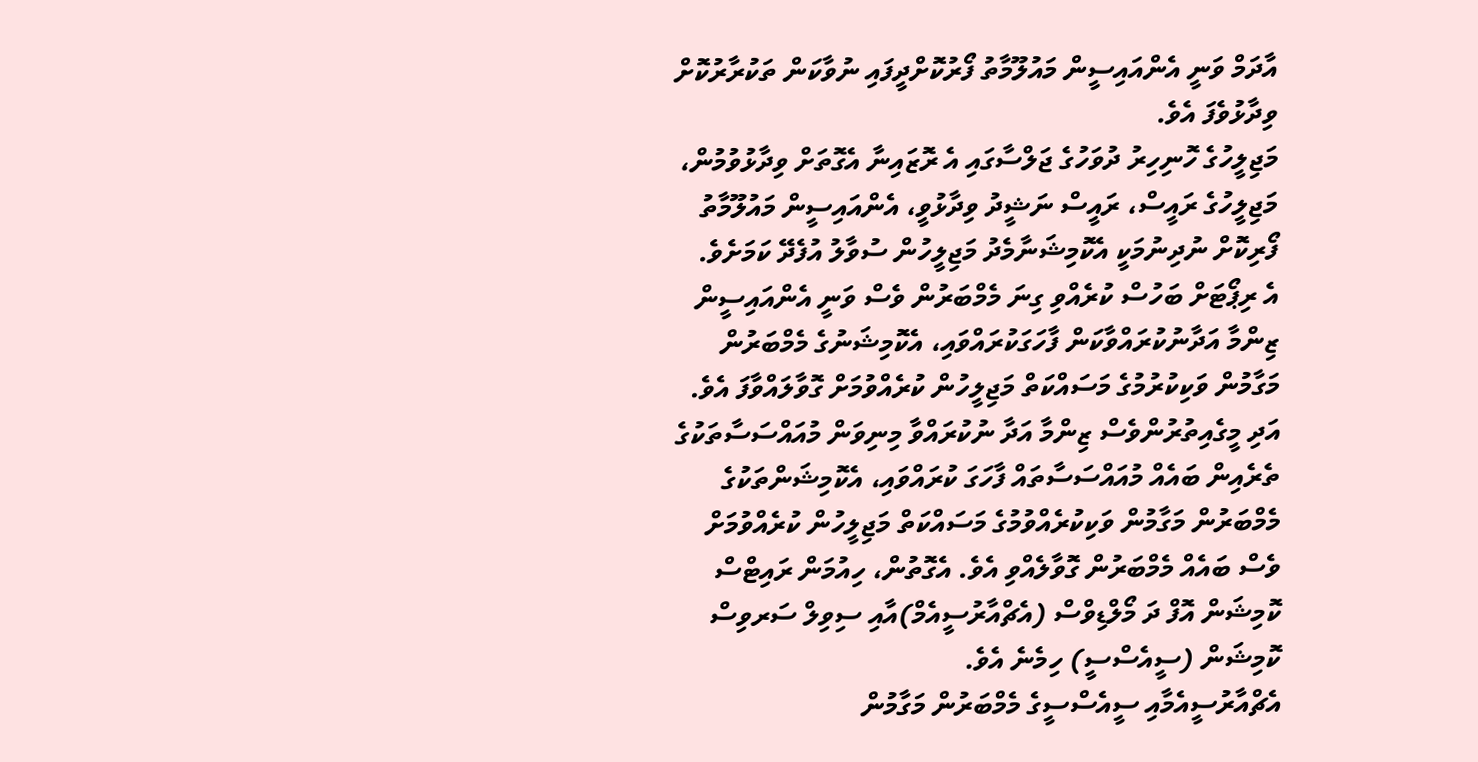އާދަމް ވަނީ އެންއައިސީން މައުލޫމާތު ފޯރުކޮށްދީފައި ނުވާކަން ތަކުރާރުކޮށް ވިދާޅުވެފަ އެވެ.
މަޖިލީހުގެ ހޮނިހިރު ދުވަހުގެ ޖަލްސާގައި އެ ރޮޒައިނާ އެގޮތަށް ވިދާޅުވުމުން، މަޖިލީހުގެ ރައީސް، ރައީސް ނަޝީދު ވިދާޅުވީ، އެންއައިސީން މައުލޫމާތު ފޯރިކޮށް ނުދިނުމަކީ އެކޮމިޝަނާމެދު މަޖިލީހުން ސުވާލު އުފެދޭ ކަމަށެވެ.
އެ ރިޕޯޓަށް ބަހުސް ކުރެއްވި ގިނަ މެމްބަރުން ވެސް ވަނީ އެންއައިސީން ޒިންމާ އަދާނުކުރައްވާކަން ފާހަގަކުރައްވައި، އެކޮމިޝަނުގެ މެމްބަރުން މަގާމުން ވަކިކުރުމުގެ މަސައްކަތް މަޖިލީހުން ކުރެއްވުމަށް ގޮވާލައްވާފަ އެވެ. އަދި މީގެއިތުރުންވެސް ޒިންމާ އަދާ ނުކުރައްވާ މިނިވަން މުއައްސަސާތަކުގެ ތެރެއިން ބައެއް މުއައްސަސާތައް ފާހަގަ ކުރައްވައި، އެކޮމިޝަންތަކުގެ މެމްބަރުން މަގާމުން ވަކިކުރެއްވުމުގެ މަސައްކަތް މަޖިލީހުން ކުރެއްވުމަށް ވެސް ބައެއް މެމްބަރުން ގޮވާލެއްވި އެވެ. އެގޮތުން، ހިއުމަން ރައިޓްސް ކޮމިޝަން އޮފް ދަ މޯލްޑިވްސް (އެޗްއާރުސީއެމް)އާއި ސިވިލް ސަރވިސް ކޮމިޝަން (ސީއެސްސީ) ހިމެނެ އެވެ.
އެޗްއާރުސީއެމާއި ސީއެސްސީގެ މެމްބަރުން މަގާމުން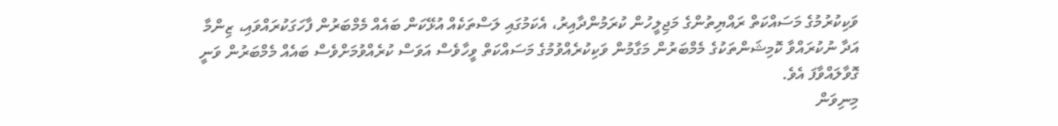ވަކިކުރުމުގެ މަސައްކަތް ރައްޔިތުންގެ މަޖިލީހުން ކުރަމުންދާއިރު، އެކަމުގައި ލަސްތަކެއް އުޅޭކަން ބައެއް މެމްބަރުން ފާހަގަކުރައްވައި، ޒިންމާ އަދާ ނުކުރައްވާ ކޮމިޝަންތަކުގެ މެމްބަރުން މަގާމުން ވަކިކުރެއްވުމުގެ މަސައްކަތް ވީހާވެސް އަވަސް ކުރެއްވުމަށްވެސް ބައެއް މެމްބަރުން ވަނީ ގޮވާލައްވާފަ އެވެ.
މިނިވަން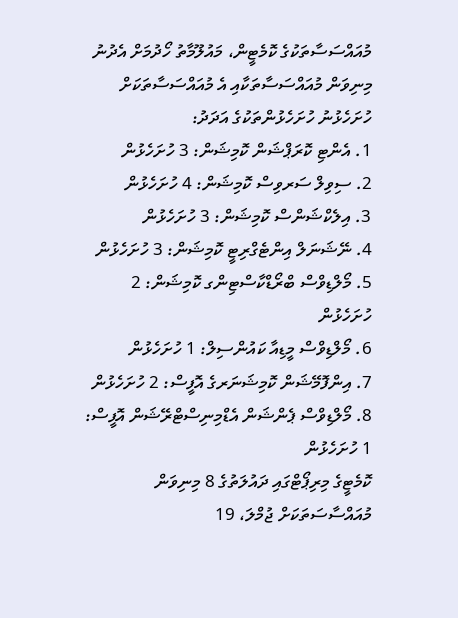މުއައްސަސާތަކުގެ ކޮމެޓީން، މައުލޫމާތު ހޯދުމަށް އެދުނު މިނިވަން މުއައްސަސާތަކާއި އެ މުއައްސަސާތަކަށް ހުށަހެޅުނު ހުށަހެޅުންތަކުގެ އަދަދު:
1. އެންޓި ކޮރަޕްޝަން ކޮމިޝަން: 3 ހުށަހެޅުން
2. ސިވިލް ސަރވިސް ކޮމިޝަން: 4 ހުށަހެޅުން
3. އިލެކްޝަންސް ކޮމިޝަން: 3 ހުށަހެޅުން
4. ނޭޝަނަލް އިންޓެގްރިޓީ ކޮމިޝަން: 3 ހުށަހެޅުން
5. މޯލްޑިވްސް ބްރޯޑްކާސްޓިންގ ކޮމިޝަން: 2 ހުށަހެޅުން
6. މޯލްޑިވްސް މީޑިއާ ކައުންސިލް: 1 ހުށަހެޅުން
7. އިންފޮމޭޝަން ކޮމިޝަނަރގެ އޮފީސް: 2 ހުށަހެޅުން
8. މޯލްޑިވްސް ޕެންޝަން އެޑްމިނިސްޓްރޭޝަން އޮފީސް: 1 ހުށަހެޅުން
ކޮމެޓީގެ މިރިޕޯޓްގައި ދައުލަތުގެ 8 މިނިވަން މުއައްސާސަތަކަށް ޖުމްލަ، 19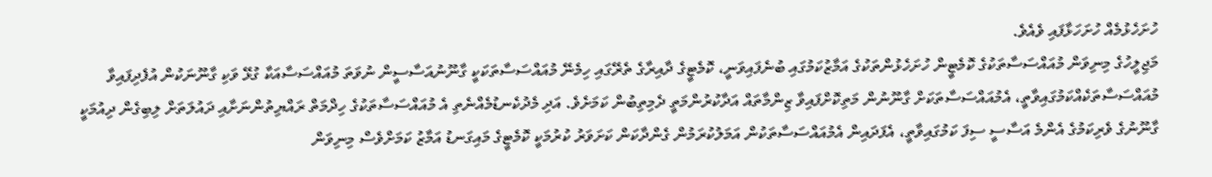ހުށަހެޅުމެއް ހުށަހަޅާފައި ވެއެވެ.
މަޖިލީހުގެ މިނިވަން މުއައްސަސާތަކުގެ ކޮމެޓީން ހުށަހެޅުންތަކުގެ އަމާޒުކަމުގައި ބުނެފައިވަނީ، ކޮމެޓީގެ ދާއިރާގެ ތެރޭގައި ހިމެނޭ މުއައްސަސާތަކަކީ ގާނޫނުއަސާސީން ނުވަތަ މުއައްސަސާއަކާ ގުޅޭ ވަކި ގާނޫނަކުން އުފެދިފައިވާ މުއައްސަސާތަކެއްކަމުގައިވާތީ، އެމުއައްސަސާތަކަށް ގާނޫނުން މަތިކޮށްފައިވާ ޒިންމާތައް އަދާކުރުންމަތީ ދެމިތިބުން ކަމަށެވެ. އަދި މެދުކެނޑުމެއްނެތި އެ މުއައްސަސާތަކުގެ ހިދްމަތް ރައްޔިތުންނަށާއި ދައުލަތަށް ލިބިގެން ދިއުމަކީ ގާނޫނުގެ ވެރިކަމުގެ އެންމެ އަސާސީ ސިފަ ކަމުގައިވާތީ، އެފަދައިން އެމުއައްސަސާތަކުން އަމަލުކުރަމުން ގެންދާކަން ކަށަވަރު ކުރުމަކީ ކޮމެޓީގެ މައިގަނޑު އަމާޒު ކަމަށްވެސް މިނިވަން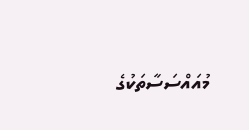މުއައްސަސާތަކުގެ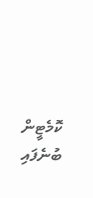ކޮމެޓީން ބުނެފައި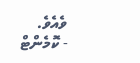ވެއެވެ.
- ކޮމެންޓް